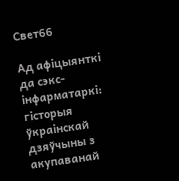Свет66

Ад афіцыянткі да сэкс-інфарматаркі: гісторыя ўкраінскай дзяўчыны з акупаванай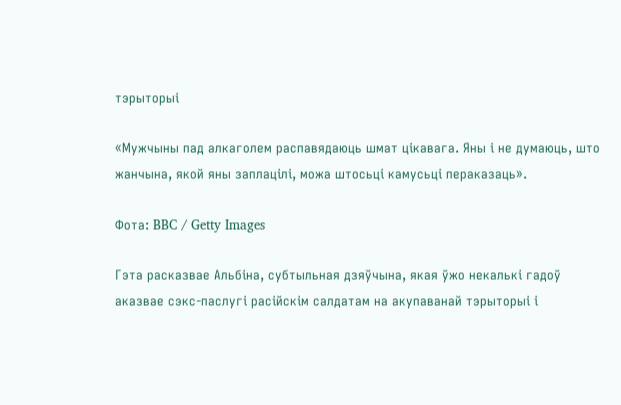тэрыторыі

«Мужчыны пад алкаголем распавядаюць шмат цікавага. Яны і не думаюць, што жанчына, якой яны заплацілі, можа штосьці камусьці пераказаць».

Фота: BBC / Getty Images

Гэта расказвае Альбіна, субтыльная дзяўчына, якая ўжо некалькі гадоў аказвае сэкс-паслугі расійскім салдатам на акупаванай тэрыторыі і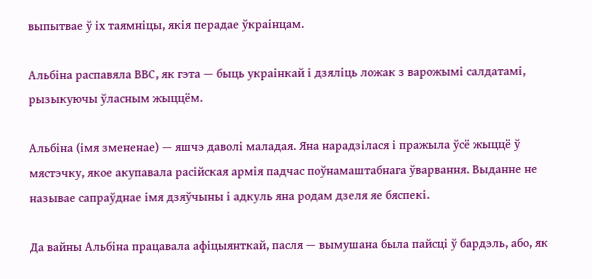выпытвае ў іх таямніцы, якія перадае ўкраінцам.

Альбіна распавяла ВВС, як гэта — быць украінкай і дзяліць ложак з варожымі салдатамі, рызыкуючы ўласным жыццём.

Альбіна (імя змененае) — яшчэ даволі маладая. Яна нарадзілася і пражыла ўсё жыццё ў мястэчку, якое акупавала расійская армія падчас поўнамаштабнага ўварвання. Выданне не называе сапраўднае імя дзяўчыны і адкуль яна родам дзеля яе бяспекі.

Да вайны Альбіна працавала афіцыянткай, пасля — вымушана была пайсці ў бардэль, або, як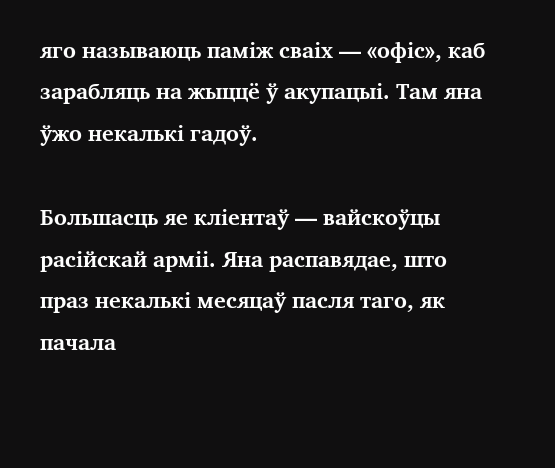яго называюць паміж сваіх — «офіс», каб зарабляць на жыццё ў акупацыі. Там яна ўжо некалькі гадоў.

Большасць яе кліентаў — вайскоўцы расійскай арміі. Яна распавядае, што праз некалькі месяцаў пасля таго, як пачала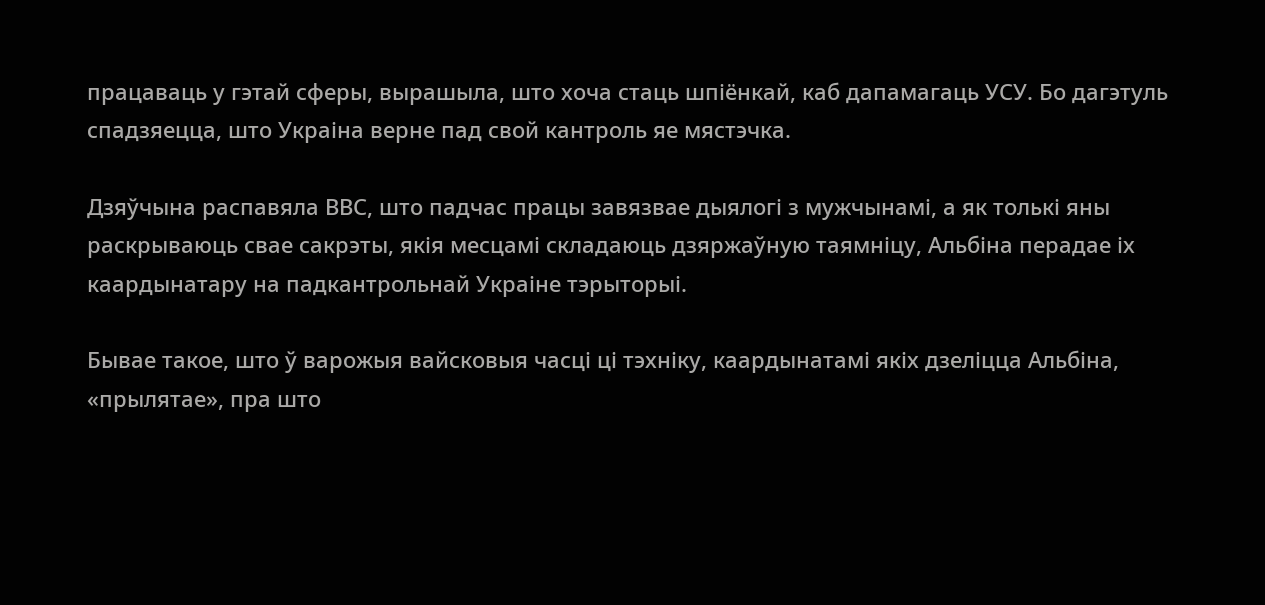працаваць у гэтай сферы, вырашыла, што хоча стаць шпіёнкай, каб дапамагаць УСУ. Бо дагэтуль спадзяецца, што Украіна верне пад свой кантроль яе мястэчка.

Дзяўчына распавяла ВВС, што падчас працы завязвае дыялогі з мужчынамі, а як толькі яны раскрываюць свае сакрэты, якія месцамі складаюць дзяржаўную таямніцу, Альбіна перадае іх каардынатару на падкантрольнай Украіне тэрыторыі.

Бывае такое, што ў варожыя вайсковыя часці ці тэхніку, каардынатамі якіх дзеліцца Альбіна, «прылятае», пра што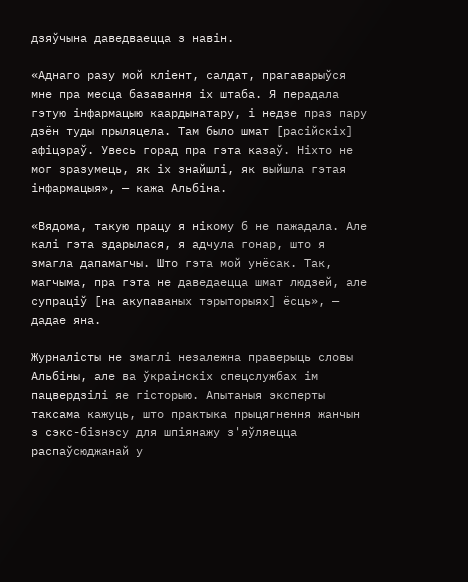дзяўчына даведваецца з навін.

«Аднаго разу мой кліент, салдат, прагаварыўся мне пра месца базавання іх штаба. Я перадала гэтую інфармацыю каардынатару, і недзе праз пару дзён туды прыляцела. Там было шмат [расійскіх] афіцэраў. Увесь горад пра гэта казаў. Ніхто не мог зразумець, як іх знайшлі, як выйшла гэтая інфармацыя», — кажа Альбіна.

«Вядома, такую працу я нікому б не пажадала. Але калі гэта здарылася, я адчула гонар, што я змагла дапамагчы. Што гэта мой унёсак. Так, магчыма, пра гэта не даведаецца шмат людзей, але супраціў [на акупаваных тэрыторыях] ёсць», — дадае яна.

Журналісты не змаглі незалежна праверыць словы Альбіны, але ва ўкраінскіх спецслужбах ім пацвердзілі яе гісторыю. Апытаныя эксперты таксама кажуць, што практыка прыцягнення жанчын з сэкс-бізнэсу для шпіянажу з'яўляецца распаўсюджанай у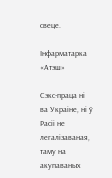свеце.

Інфарматарка «Атэш»

Сэкс-праца ні ва Украіне, ні ў Расіі не легалізаваная, таму на акупаваных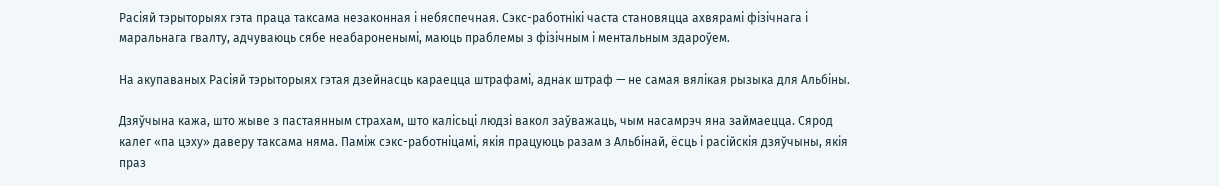Расіяй тэрыторыях гэта праца таксама незаконная і небяспечная. Сэкс-работнікі часта становяцца ахвярамі фізічнага і маральнага гвалту, адчуваюць сябе неабароненымі, маюць праблемы з фізічным і ментальным здароўем.

На акупаваных Расіяй тэрыторыях гэтая дзейнасць караецца штрафамі, аднак штраф — не самая вялікая рызыка для Альбіны.

Дзяўчына кажа, што жыве з пастаянным страхам, што калісьці людзі вакол заўважаць, чым насамрэч яна займаецца. Сярод калег «па цэху» даверу таксама няма. Паміж сэкс-работніцамі, якія працуюць разам з Альбінай, ёсць і расійскія дзяўчыны, якія праз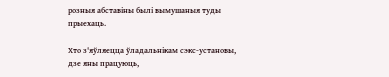розныя абставіны былі вымушаныя туды прыехаць.

Хто з'яўляецца ўладальнікам сэкс-установы, дзе яны працуюць,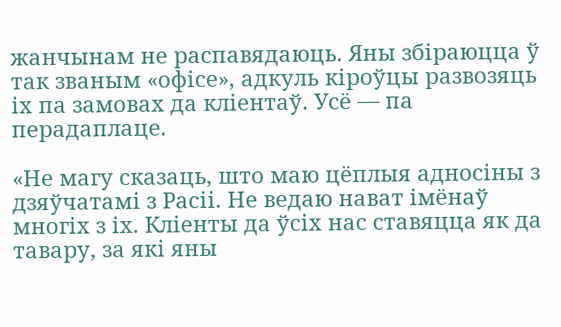жанчынам не распавядаюць. Яны збіраюцца ў так званым «офісе», адкуль кіроўцы развозяць іх па замовах да кліентаў. Усё — па перадаплаце.

«Не магу сказаць, што маю цёплыя адносіны з дзяўчатамі з Расіі. Не ведаю нават імёнаў многіх з іх. Кліенты да ўсіх нас ставяцца як да тавару, за які яны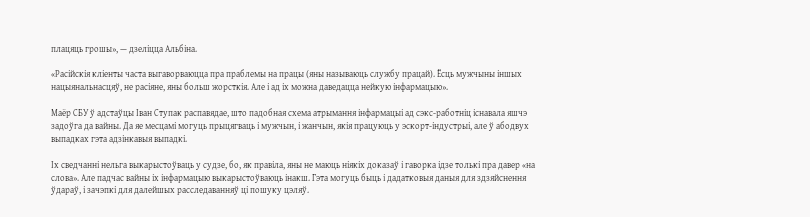плацяць грошы», — дзеліцца Альбіна.

«Расійскія кліенты часта выгаворваюцца пра праблемы на працы (яны называюць службу працай). Ёсць мужчыны іншых нацыянальнасцяў, не расіяне, яны больш жорсткія. Але і ад іх можна даведацца нейкую інфармацыю».

Маёр СБУ ў адстаўцы Іван Ступак распавядае, што падобная схема атрымання інфармацыі ад сэкс-работніц існавала яшчэ задоўга да вайны. Да яе месцамі могуць прыцягваць і мужчын, і жанчын, якія працуюць у эскорт-індустрыі, але ў абодвух выпадках гэта адзінкавыя выпадкі.

Іх сведчанні нельга выкарыстоўваць у судзе, бо, як правіла, яны не маюць ніякіх доказаў і гаворка ідзе толькі пра давер «на слова». Але падчас вайны іх інфармацыю выкарыстоўваюць інакш. Гэта могуць быць і дадатковыя даныя для здзяйснення ўдараў, і зачэпкі для далейшых расследаванняў ці пошуку цэляў.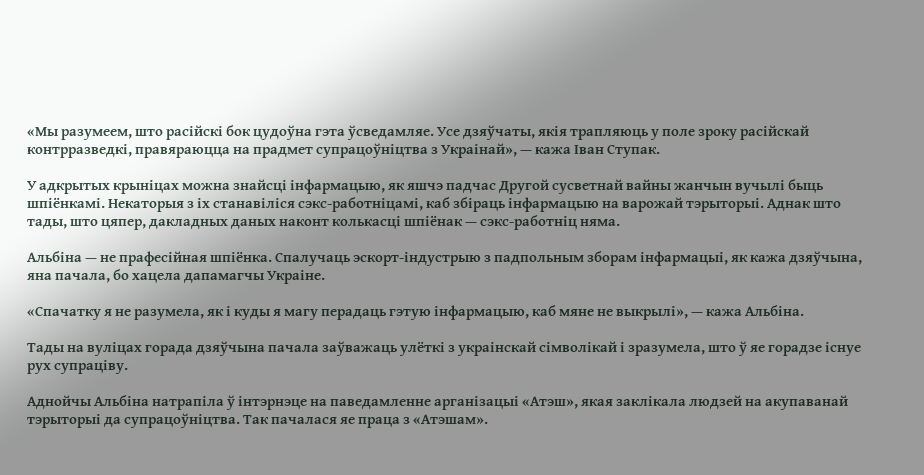«Мы разумеем, што расійскі бок цудоўна гэта ўсведамляе. Усе дзяўчаты, якія трапляюць у поле зроку расійскай контрразведкі, правяраюцца на прадмет супрацоўніцтва з Украінай», — кажа Іван Ступак.

У адкрытых крыніцах можна знайсці інфармацыю, як яшчэ падчас Другой сусветнай вайны жанчын вучылі быць шпіёнкамі. Некаторыя з іх станавіліся сэкс-работніцамі, каб збіраць інфармацыю на варожай тэрыторыі. Аднак што тады, што цяпер, дакладных даных наконт колькасці шпіёнак — сэкс-работніц няма.

Альбіна — не прафесійная шпіёнка. Спалучаць эскорт-індустрыю з падпольным зборам інфармацыі, як кажа дзяўчына, яна пачала, бо хацела дапамагчы Украіне.

«Спачатку я не разумела, як і куды я магу перадаць гэтую інфармацыю, каб мяне не выкрылі», — кажа Альбіна.

Тады на вуліцах горада дзяўчына пачала заўважаць улёткі з украінскай сімволікай і зразумела, што ў яе горадзе існуе рух супраціву.

Аднойчы Альбіна натрапіла ў інтэрнэце на паведамленне арганізацыі «Атэш», якая заклікала людзей на акупаванай тэрыторыі да супрацоўніцтва. Так пачалася яе праца з «Атэшам».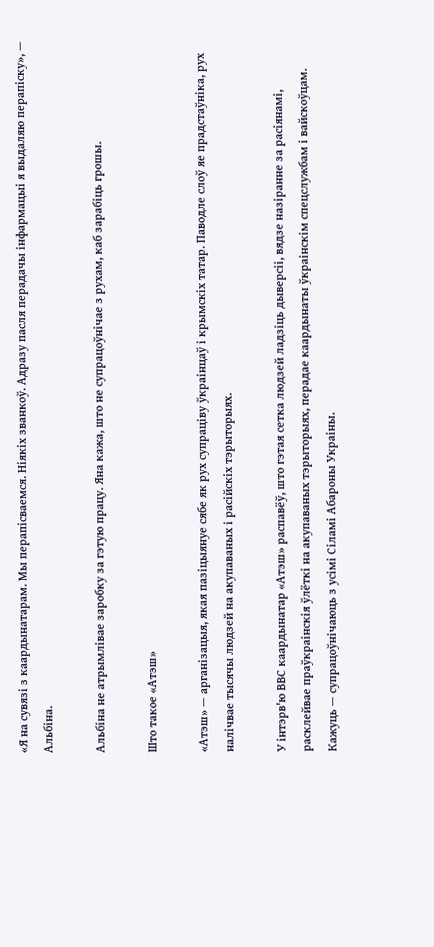«Я на сувязі з каардынатарам. Мы перапісваемся. Ніякіх званкоў. Адразу пасля перадачы інфармацыі я выдаляю перапіску», — Альбіна.

Альбіна не атрымлівае заробку за гэтую працу. Яна кажа, што не супрацоўнічае з рухам, каб зарабіць грошы.

Што такое «Атэш»

«Атэш» — арганізацыя, якая пазіцыянуе сябе як рух супраціву ўкраінцаў і крымскіх татар. Паводле слоў яе прадстаўніка, рух налічвае тысячы людзей на акупаваных і расійскіх тэрыторыях.

У інтэрв'ю ВВС каардынатар «Атэш» распавёў, што гэтая сетка людзей ладзіць дыверсіі, вядзе назіранне за расіянамі, расклейвае праўкраінскія ўлёткі на акупаваных тэрыторыях, перадае каардынаты ўкраінскім спецслужбам і вайскоўцам. Кажуць — супрацоўнічаюць з усімі Сіламі Абароны Украіны.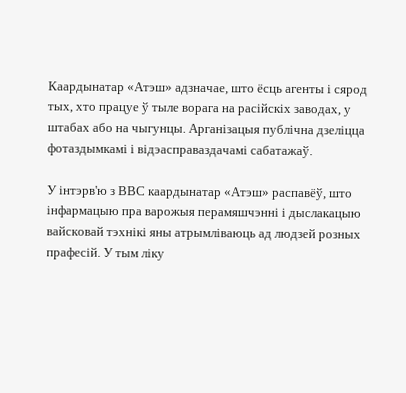Каардынатар «Атэш» адзначае, што ёсць агенты і сярод тых, хто працуе ў тыле ворага на расійскіх заводах, у штабах або на чыгунцы. Арганізацыя публічна дзеліцца фотаздымкамі і відэасправаздачамі сабатажаў.

У інтэрв'ю з ВВС каардынатар «Атэш» распавёў, што інфармацыю пра варожыя перамяшчэнні і дыслакацыю вайсковай тэхнікі яны атрымліваюць ад людзей розных прафесій. У тым ліку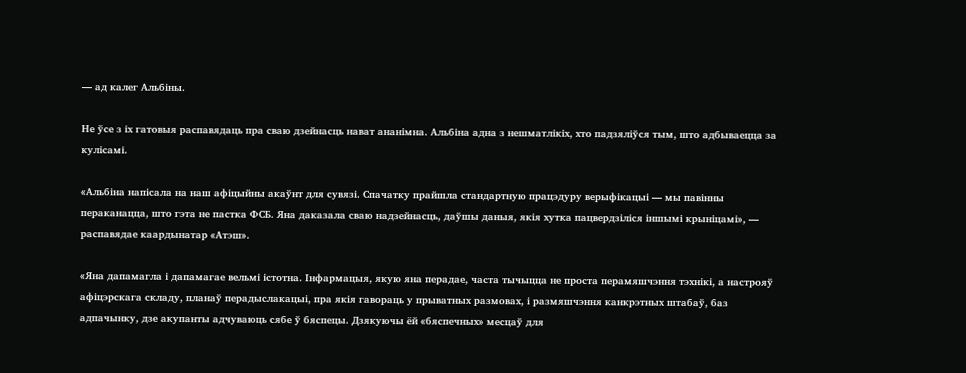— ад калег Альбіны.

Не ўсе з іх гатовыя распавядаць пра сваю дзейнасць нават ананімна. Альбіна адна з нешматлікіх, хто падзяліўся тым, што адбываецца за кулісамі.

«Альбіна напісала на наш афіцыйны акаўнт для сувязі. Спачатку прайшла стандартную працэдуру верыфікацыі — мы павінны пераканацца, што гэта не пастка ФСБ. Яна даказала сваю надзейнасць, даўшы даныя, якія хутка пацвердзіліся іншымі крыніцамі», — распавядае каардынатар «Атэш».

«Яна дапамагла і дапамагае вельмі істотна. Інфармацыя, якую яна перадае, часта тычыцца не проста перамяшчэння тэхнікі, а настрояў афіцэрскага складу, планаў перадыслакацыі, пра якія гавораць у прыватных размовах, і размяшчэння канкрэтных штабаў, баз адпачынку, дзе акупанты адчуваюць сябе ў бяспецы. Дзякуючы ёй «бяспечных» месцаў для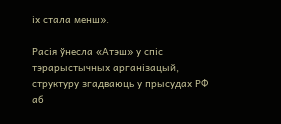іх стала менш».

Расія ўнесла «Атэш» у спіс тэрарыстычных арганізацый, структуру згадваюць у прысудах РФ аб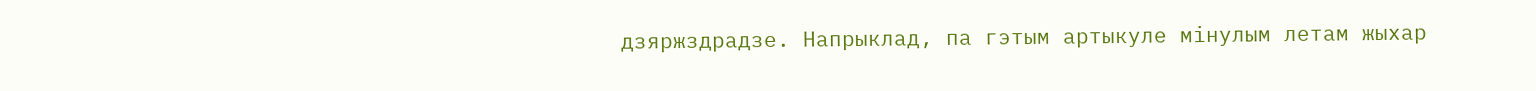дзяржздрадзе. Напрыклад, па гэтым артыкуле мінулым летам жыхар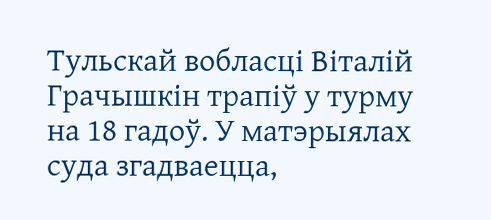Тульскай вобласці Віталій Грачышкін трапіў у турму на 18 гадоў. У матэрыялах суда згадваецца,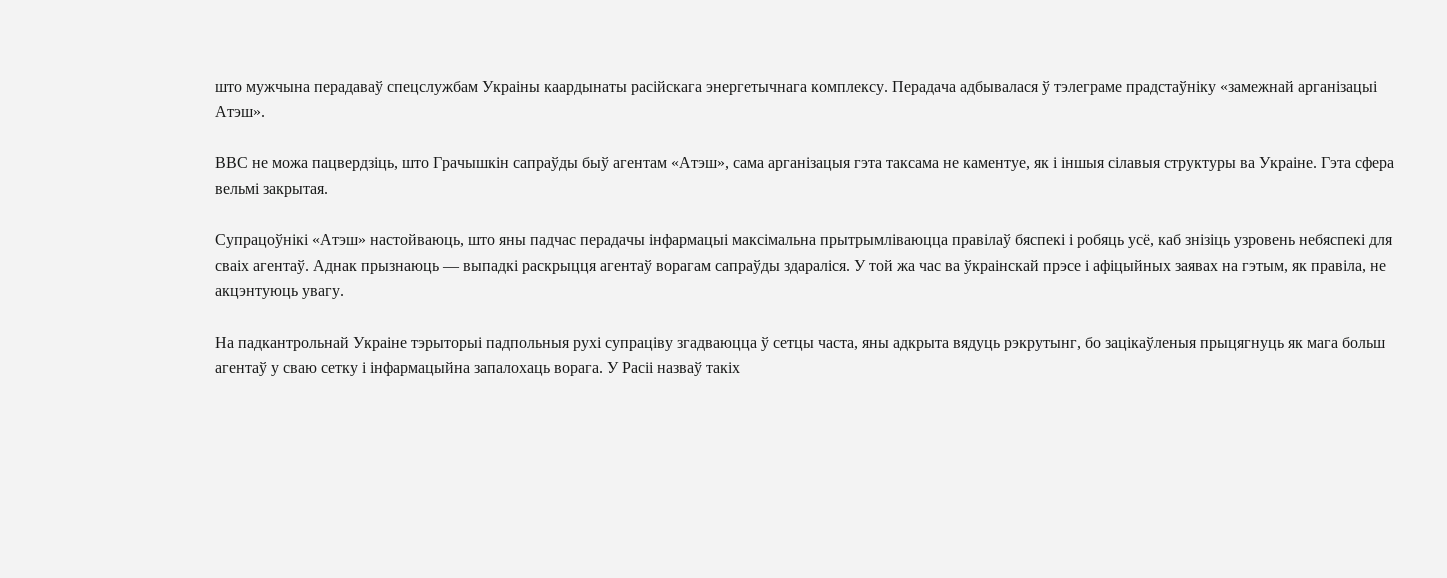што мужчына перадаваў спецслужбам Украіны каардынаты расійскага энергетычнага комплексу. Перадача адбывалася ў тэлеграме прадстаўніку «замежнай арганізацыі Атэш».

ВВС не можа пацвердзіць, што Грачышкін сапраўды быў агентам «Атэш», сама арганізацыя гэта таксама не каментуе, як і іншыя сілавыя структуры ва Украіне. Гэта сфера вельмі закрытая.

Супрацоўнікі «Атэш» настойваюць, што яны падчас перадачы інфармацыі максімальна прытрымліваюцца правілаў бяспекі і робяць усё, каб знізіць узровень небяспекі для сваіх агентаў. Аднак прызнаюць — выпадкі раскрыцця агентаў ворагам сапраўды здараліся. У той жа час ва ўкраінскай прэсе і афіцыйных заявах на гэтым, як правіла, не акцэнтуюць увагу.

На падкантрольнай Украіне тэрыторыі падпольныя рухі супраціву згадваюцца ў сетцы часта, яны адкрыта вядуць рэкрутынг, бо зацікаўленыя прыцягнуць як мага больш агентаў у сваю сетку і інфармацыйна запалохаць ворага. У Расіі назваў такіх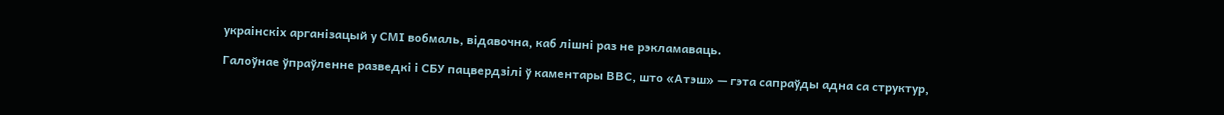украінскіх арганізацый у СМІ вобмаль, відавочна, каб лішні раз не рэкламаваць.

Галоўнае ўпраўленне разведкі і СБУ пацвердзілі ў каментары ВВС, што «Атэш» — гэта сапраўды адна са структур,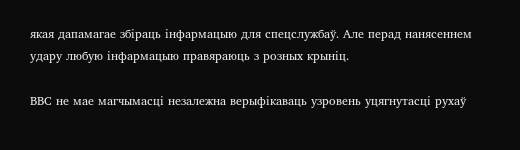якая дапамагае збіраць інфармацыю для спецслужбаў. Але перад нанясеннем удару любую інфармацыю правяраюць з розных крыніц.

ВВС не мае магчымасці незалежна верыфікаваць узровень уцягнутасці рухаў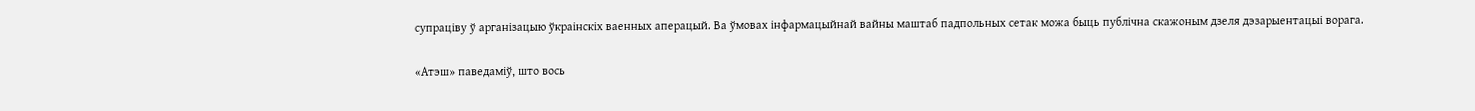супраціву ў арганізацыю ўкраінскіх ваенных аперацый. Ва ўмовах інфармацыйнай вайны маштаб падпольных сетак можа быць публічна скажоным дзеля дэзарыентацыі ворага.

«Атэш» паведаміў, што вось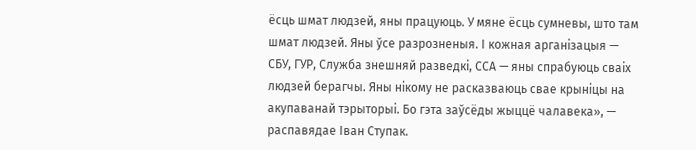ёсць шмат людзей, яны працуюць. У мяне ёсць сумневы, што там шмат людзей. Яны ўсе разрозненыя. І кожная арганізацыя — СБУ, ГУР, Служба знешняй разведкі, ССА — яны спрабуюць сваіх людзей берагчы. Яны нікому не расказваюць свае крыніцы на акупаванай тэрыторыі. Бо гэта заўсёды жыццё чалавека», — распавядае Іван Ступак.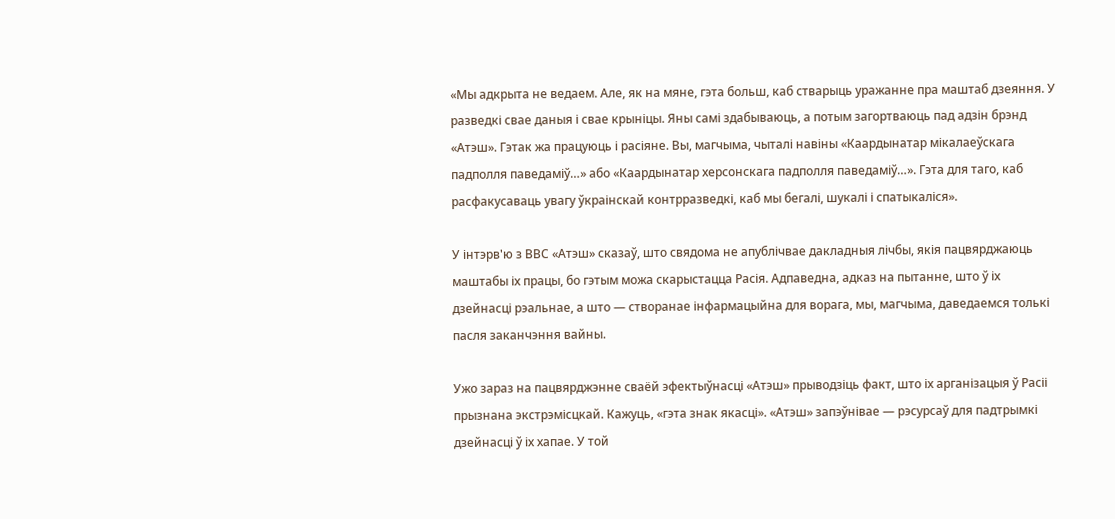«Мы адкрыта не ведаем. Але, як на мяне, гэта больш, каб стварыць уражанне пра маштаб дзеяння. У разведкі свае даныя і свае крыніцы. Яны самі здабываюць, а потым загортваюць пад адзін брэнд «Атэш». Гэтак жа працуюць і расіяне. Вы, магчыма, чыталі навіны «Каардынатар мікалаеўскага падполля паведаміў…» або «Каардынатар херсонскага падполля паведаміў…». Гэта для таго, каб расфакусаваць увагу ўкраінскай контрразведкі, каб мы бегалі, шукалі і спатыкаліся».

У інтэрв'ю з ВВС «Атэш» сказаў, што свядома не апублічвае дакладныя лічбы, якія пацвярджаюць маштабы іх працы, бо гэтым можа скарыстацца Расія. Адпаведна, адказ на пытанне, што ў іх дзейнасці рэальнае, а што — створанае інфармацыйна для ворага, мы, магчыма, даведаемся толькі пасля заканчэння вайны.

Ужо зараз на пацвярджэнне сваёй эфектыўнасці «Атэш» прыводзіць факт, што іх арганізацыя ў Расіі прызнана экстрэмісцкай. Кажуць, «гэта знак якасці». «Атэш» запэўнівае — рэсурсаў для падтрымкі дзейнасці ў іх хапае. У той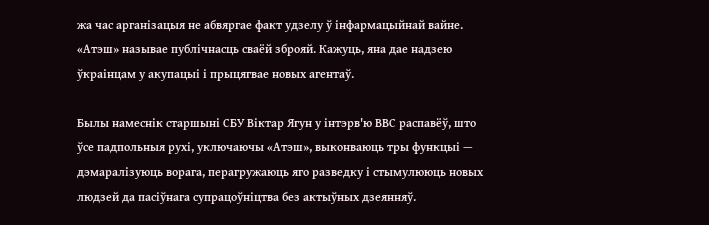жа час арганізацыя не абвяргае факт удзелу ў інфармацыйнай вайне. «Атэш» называе публічнасць сваёй зброяй. Кажуць, яна дае надзею ўкраінцам у акупацыі і прыцягвае новых агентаў.

Былы намеснік старшыні СБУ Віктар Ягун у інтэрв'ю ВВС распавёў, што ўсе падпольныя рухі, уключаючы «Атэш», выконваюць тры функцыі — дэмаралізуюць ворага, перагружаюць яго разведку і стымулююць новых людзей да пасіўнага супрацоўніцтва без актыўных дзеянняў.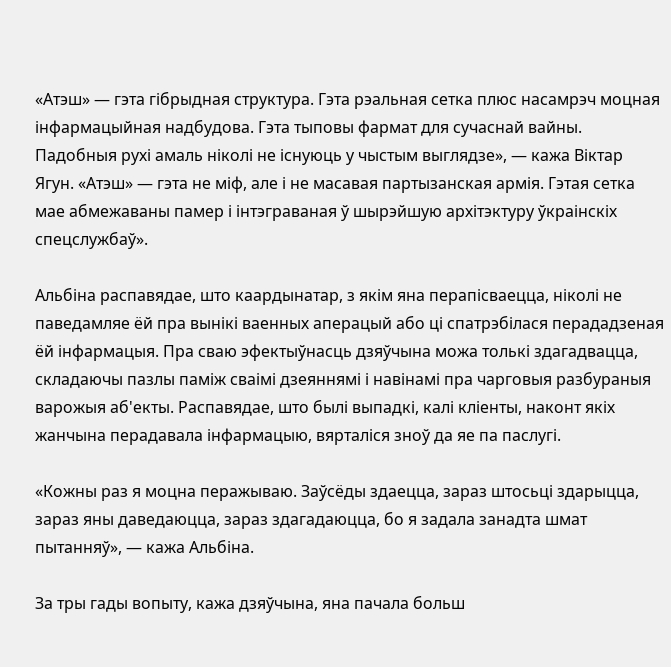«Атэш» — гэта гібрыдная структура. Гэта рэальная сетка плюс насамрэч моцная інфармацыйная надбудова. Гэта тыповы фармат для сучаснай вайны. Падобныя рухі амаль ніколі не існуюць у чыстым выглядзе», — кажа Віктар Ягун. «Атэш» — гэта не міф, але і не масавая партызанская армія. Гэтая сетка мае абмежаваны памер і інтэграваная ў шырэйшую архітэктуру ўкраінскіх спецслужбаў».

Альбіна распавядае, што каардынатар, з якім яна перапісваецца, ніколі не паведамляе ёй пра вынікі ваенных аперацый або ці спатрэбілася перададзеная ёй інфармацыя. Пра сваю эфектыўнасць дзяўчына можа толькі здагадвацца, складаючы пазлы паміж сваімі дзеяннямі і навінамі пра чарговыя разбураныя варожыя аб'екты. Распавядае, што былі выпадкі, калі кліенты, наконт якіх жанчына перадавала інфармацыю, вярталіся зноў да яе па паслугі.

«Кожны раз я моцна перажываю. Заўсёды здаецца, зараз штосьці здарыцца, зараз яны даведаюцца, зараз здагадаюцца, бо я задала занадта шмат пытанняў», — кажа Альбіна.

За тры гады вопыту, кажа дзяўчына, яна пачала больш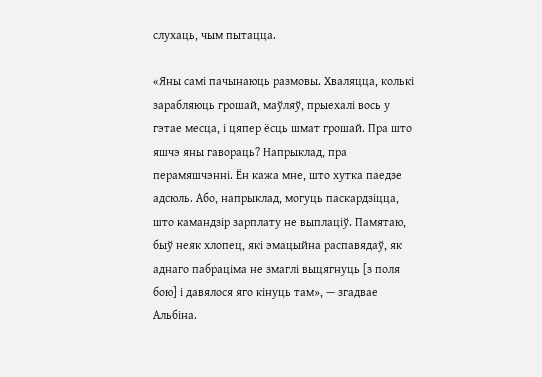слухаць, чым пытацца.

«Яны самі пачынаюць размовы. Хваляцца, колькі зарабляюць грошай, маўляў, прыехалі вось у гэтае месца, і цяпер ёсць шмат грошай. Пра што яшчэ яны гавораць? Напрыклад, пра перамяшчэнні. Ён кажа мне, што хутка паедзе адсюль. Або, напрыклад, могуць паскардзіцца, што камандзір зарплату не выплаціў. Памятаю, быў неяк хлопец, які эмацыйна распавядаў, як аднаго пабраціма не змаглі выцягнуць [з поля бою] і давялося яго кінуць там», — згадвае Альбіна.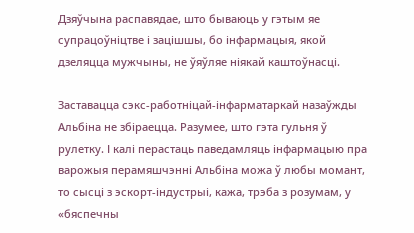Дзяўчына распавядае, што бываюць у гэтым яе супрацоўніцтве і зацішшы, бо інфармацыя, якой дзеляцца мужчыны, не ўяўляе ніякай каштоўнасці.

Заставацца сэкс-работніцай-інфарматаркай назаўжды Альбіна не збіраецца. Разумее, што гэта гульня ў рулетку. І калі перастаць паведамляць інфармацыю пра варожыя перамяшчэнні Альбіна можа ў любы момант, то сысці з эскорт-індустрыі, кажа, трэба з розумам, у «бяспечны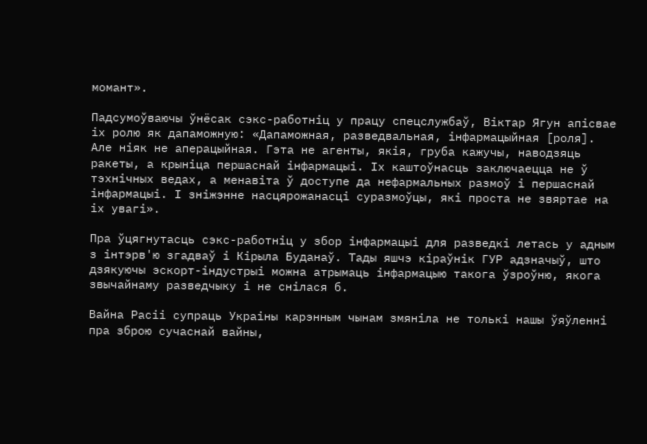момант».

Падсумоўваючы ўнёсак сэкс-работніц у працу спецслужбаў, Віктар Ягун апісвае іх ролю як дапаможную: «Дапаможная, разведвальная, інфармацыйная [роля]. Але ніяк не аперацыйная. Гэта не агенты, якія, груба кажучы, наводзяць ракеты, а крыніца першаснай інфармацыі. Іх каштоўнасць заключаецца не ў тэхнічных ведах, а менавіта ў доступе да нефармальных размоў і першаснай інфармацыі. І зніжэнне насцярожанасці суразмоўцы, які проста не звяртае на іх увагі».

Пра ўцягнутасць сэкс-работніц у збор інфармацыі для разведкі летась у адным з інтэрв'ю згадваў і Кірыла Буданаў. Тады яшчэ кіраўнік ГУР адзначыў, што дзякуючы эскорт-індустрыі можна атрымаць інфармацыю такога ўзроўню, якога звычайнаму разведчыку і не снілася б.

Вайна Расіі супраць Украіны карэнным чынам змяніла не толькі нашы ўяўленні пра зброю сучаснай вайны,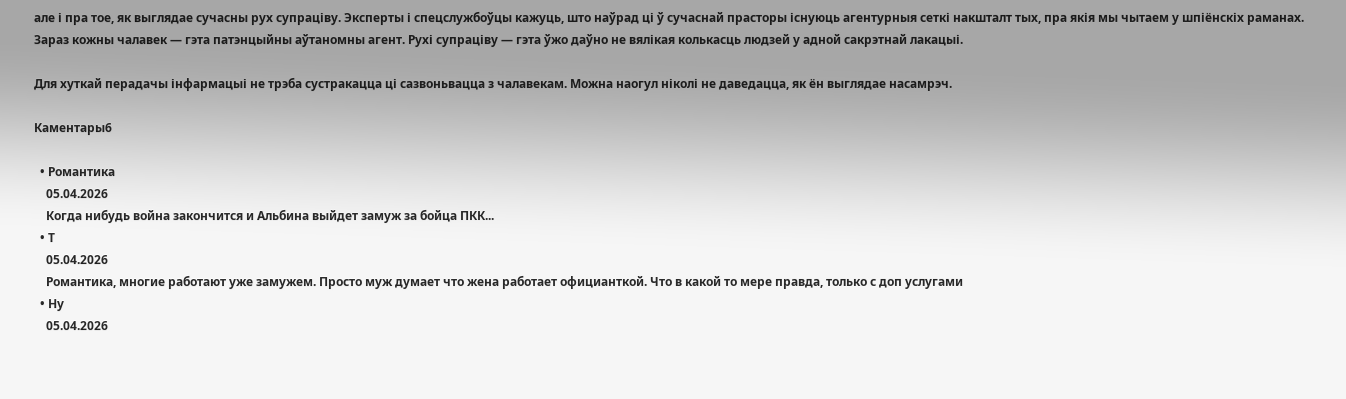але і пра тое, як выглядае сучасны рух супраціву. Эксперты і спецслужбоўцы кажуць, што наўрад ці ў сучаснай прасторы існуюць агентурныя сеткі накшталт тых, пра якія мы чытаем у шпіёнскіх раманах. Зараз кожны чалавек — гэта патэнцыйны аўтаномны агент. Рухі супраціву — гэта ўжо даўно не вялікая колькасць людзей у адной сакрэтнай лакацыі.

Для хуткай перадачы інфармацыі не трэба сустракацца ці сазвоньвацца з чалавекам. Можна наогул ніколі не даведацца, як ён выглядае насамрэч.

Каментары6

  • Романтика
    05.04.2026
    Когда нибудь война закончится и Альбина выйдет замуж за бойца ПКК...
  • Т
    05.04.2026
    Романтика, многие работают уже замужем. Просто муж думает что жена работает официанткой. Что в какой то мере правда, только с доп услугами
  • Ну
    05.04.2026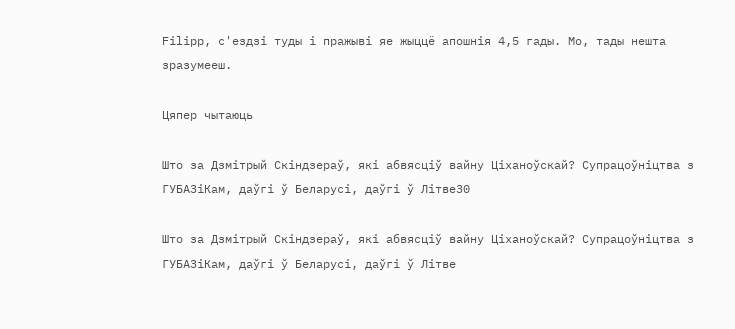Filipp, с'ездзі туды і пражыві яе жыццё апошнія 4,5 гады. Мо, тады нешта зразумееш.

Цяпер чытаюць

Што за Дзмітрый Скіндзераў, які абвясціў вайну Ціханоўскай? Супрацоўніцтва з ГУБАЗіКам, даўгі ў Беларусі, даўгі ў Літве30

Што за Дзмітрый Скіндзераў, які абвясціў вайну Ціханоўскай? Супрацоўніцтва з ГУБАЗіКам, даўгі ў Беларусі, даўгі ў Літве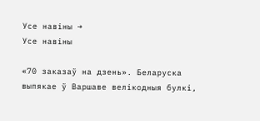Усе навіны →
Усе навіны

«70 заказаў на дзень». Беларуска выпякае ў Варшаве велікодныя булкі,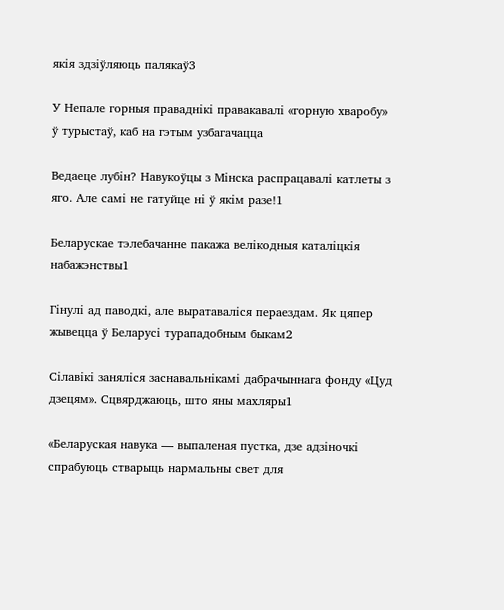якія здзіўляюць палякаў3

У Непале горныя праваднікі правакавалі «горную хваробу» ў турыстаў, каб на гэтым узбагачацца

Ведаеце лубін? Навукоўцы з Мінска распрацавалі катлеты з яго. Але самі не гатуйце ні ў якім разе!1

Беларускае тэлебачанне пакажа велікодныя каталіцкія набажэнствы1

Гінулі ад паводкі, але выратаваліся пераездам. Як цяпер жывецца ў Беларусі турападобным быкам2

Сілавікі заняліся заснавальнікамі дабрачыннага фонду «Цуд дзецям». Сцвярджаюць, што яны махляры1

«Беларуская навука — выпаленая пустка, дзе адзіночкі спрабуюць стварыць нармальны свет для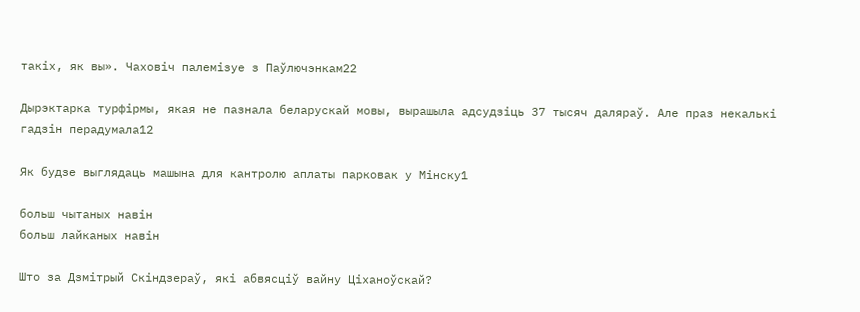такіх, як вы». Чаховіч палемізуе з Паўлючэнкам22

Дырэктарка турфірмы, якая не пазнала беларускай мовы, вырашыла адсудзіць 37 тысяч даляраў. Але праз некалькі гадзін перадумала12

Як будзе выглядаць машына для кантролю аплаты парковак у Мінску1

больш чытаных навін
больш лайканых навін

Што за Дзмітрый Скіндзераў, які абвясціў вайну Ціханоўскай?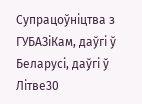Супрацоўніцтва з ГУБАЗіКам, даўгі ў Беларусі, даўгі ў Літве30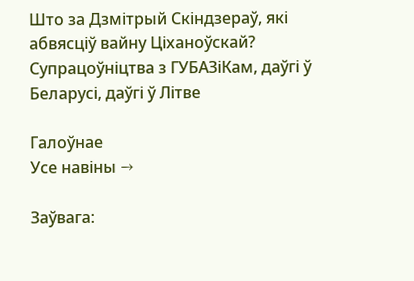Што за Дзмітрый Скіндзераў, які абвясціў вайну Ціханоўскай? Супрацоўніцтва з ГУБАЗіКам, даўгі ў Беларусі, даўгі ў Літве

Галоўнае
Усе навіны →

Заўвага: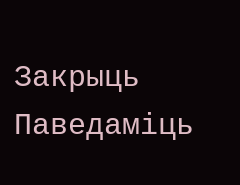Закрыць Паведаміць